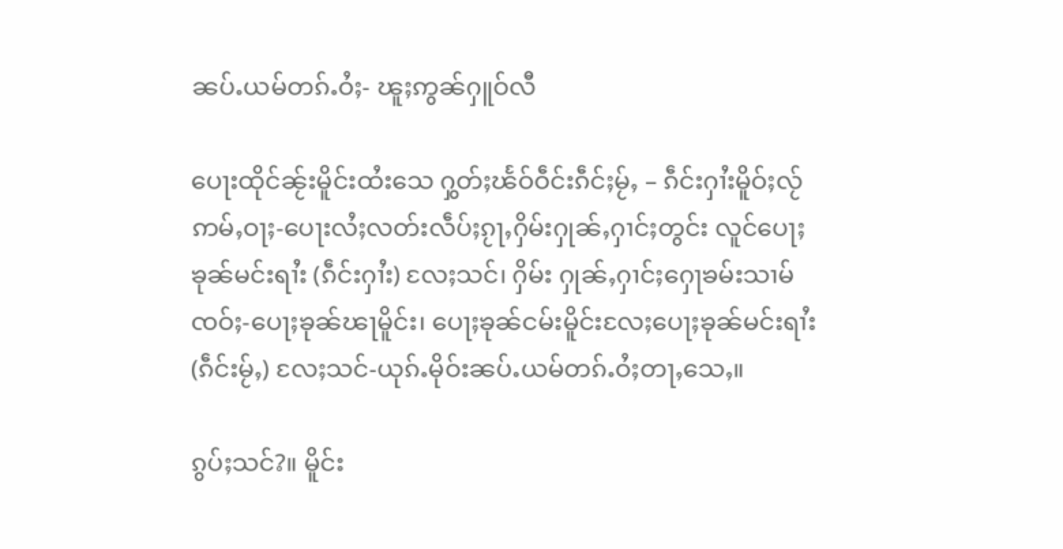ၼပ်ႉယမ်တၵ်ႉဝႆႈ- ၽူႈဢွၼ်ႁူဝ်လီ

ပေႃးထိုင်ၼႂ်းမိူင်းထႆးသေ ႁွတ်ႈၽႅဝ်ဝဵင်းၵဵင်ႈမႂ်ႇ – ၵဵင်းႁၢႆးမိူဝ်ႈလႂ်ဢမ်ႇဝႃႈ-ပေႃးလႆႈလတ်းလဵပ်ႈၵႂႃႇႁိမ်းႁုၼ်ႇႁၢင်ႈတွင်း လူင်ပေႃႈၶုၼ်မင်းရၢႆး (ၵဵင်းႁၢႆး) လႄႈသင်၊ ႁိမ်း ႁုၼ်ႇႁၢင်ႈႁေႃၶမ်းသၢမ်ၸဝ်ႈ-ပေႃႈၶုၼ်ၽႃမိူင်း၊ ပေႃႈၶုၼ်ငမ်းမိူင်းလႄႈပေႃႈၶုၼ်မင်းရၢႆး (ၵဵင်းမႂ်ႇ) လႄႈသင်-ယုၵ်ႉမိုဝ်းၼပ်ႉယမ်တၵ်ႉဝႆႈတႃႇသေႇ။

ၵွပ်ႈသင်?။ မိူင်း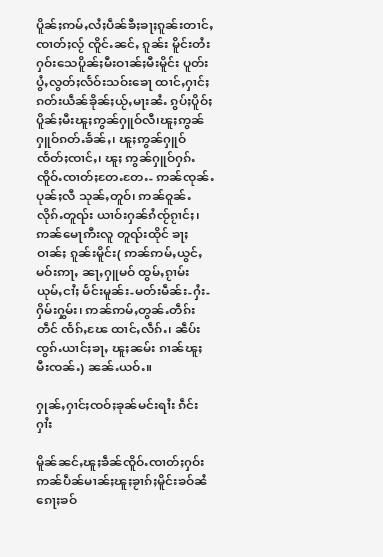ပိူၼ်ႈဢမ်ႇလႆႈပဵၼ်ၶီႈၶႃႈၵူၼ်းတၢင်ႇၸၢတ်ႈလႂ် ၸိူင်ႉၼင်ႇ ၵူၼ်း မိူင်းတႆး ႁဝ်းသေပိူၼ်ႈမီးဝၢၼ်ႈမီးမိူင်း ပူတ်းပွႆႇလွတ်ႈလႅဝ်းသဝ်းၶေႃ ထၢင်ႇႁၢင်ႈၵတ်းယဵၼ်ၶိုၼ်ႈယႂ်ႇမႃးၼႆႉ ၵွပ်ႈပိူဝ်ႈပိူၼ်ႈမီးၽူႈဢွၼ်ႁူဝ်လီ၊ၽူႈဢွၼ်ႁူဝ်ၵတ်ႉၶႅၼ်ႇ၊ ၽူႈဢွၼ်ႁူဝ်ၸႅတ်ႈၸၢင်ႇ၊ ၽူႈ ဢွၼ်ႁူဝ်ႁၵ်ႉၸိူဝ်ႉၸၢတ်ႈတႄႉတႄႉ- ဢၼ်ၸုၼ်ႉ ပုၼ်ႈလီ သုၼ်ႇတူဝ်၊ ဢၼ်ဝူၼ်ႉလိုၵ်ႉတူၺ်း ယၢဝ်းႁၼ်ၵႆၸႂ်ၵႂၢင်ႈ၊ ဢၼ်မေႃဢီးလူ တူၺ်းထိုင် ၶႃႈဝၢၼ်ႈ ၵူၼ်းမိူင်း( ဢၼ်ဢမ်ႇယွင်ႇမဝ်းဢႃႇ ၼႃႇႁူမဝ် ထွမ်ႇၵႂၢမ်းယုမ်ႇငၢႆႈ မႅင်းမူၼ်း-မတ်းမဵၼ်း-ႁႆး-ႁိမ်းႁွမ်း၊ ဢၼ်ဢမ်ႇတွၼ်ႉတဵၵ်း တဵင် ၸႅၵ်ႇၽႄ ထၢင်ႇလဵၵ်ႉ၊ ၼဵပ်းၸွၵ်ႉယၢင်ႈၶႃႇ ၽူႈၼမ်း ၵၢၼ်ၽူႈမီးၸၼ်ႉ) ၼၼ်ႉယဝ်ႉ။

ႁုၼ်ႇႁၢင်ႈၸဝ်ႈၶုၼ်မင်းရၢႆး ၵဵင်းႁၢႆး

မိူၼ်ၼင်ႇၽူႈၶဵၼ်ၸိူဝ်ႉၸၢတ်ႈႁဝ်းဢၼ်ပဵၼ်မၢၼ်ႈၽူႈၶႂၢၵ်ႈမိူင်းၶဝ်ၼႆၵေႃႈၶဝ်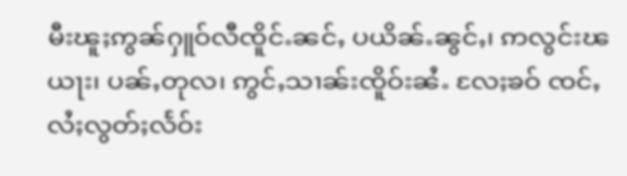မီးၽူႈဢွၼ်ႁူဝ်လီၸိူင်ႉၼင်ႇ ပယိၼ်ႉၼွင်ႇ၊ ဢလွင်းၽယႃး၊ ပၼ်ႇတုလ၊ ဢွင်ႇသၢၼ်းၸိူဝ်းၼႆႉ လႄႈၶဝ် ၸင်ႇ လႆႈလွတ်ႈလႅဝ်း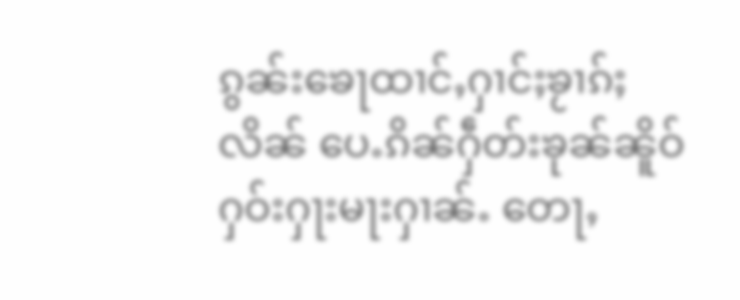ၵွၼ်းၶေႃထၢင်ႇႁၢင်ႈၶႂၢၵ်ႈလိၼ် ပေႉၵိၼ်ႁဵတ်းၶုၼ်ၼိူဝ်ႁဝ်းႁႃးမႃးႁၢၼ်ႉ တေႃႇ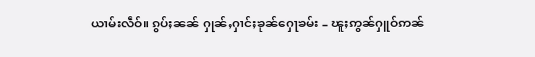ယၢမ်းလဵဝ်။ ၵွပ်ႈၼၼ် ႁုၼ်ႇႁၢင်ႈၶုၼ်ႁေႃၶမ်း – ၽူႈဢွၼ်ႁူဝ်ဢၼ်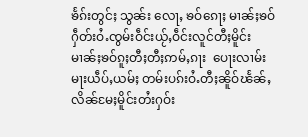ၶႅၵ်းတွင်ႈ သွၼ်း လေႃႇ ၶဝ်ၵေႃႈ မၢၼ်ႈၶဝ်ႁဵတ်းဝႆႉၸွမ်းဝဵင်းယႂ်ႇဝဵင်းလူင်တီႈမိူင်းမၢၼ်ႈၶဝ်ၵူႈတီႈတီႈဢမ်ႇၵႃး  ပေႃးလၢမ်း မႃးယဵပ်ႇယမ်ႈ တမ်းပၵ်းဝႆႉတီႈၼိူဝ်ၽႅၼ်ႇလိၼ်မႄႈမိူင်းတႆးႁဝ်း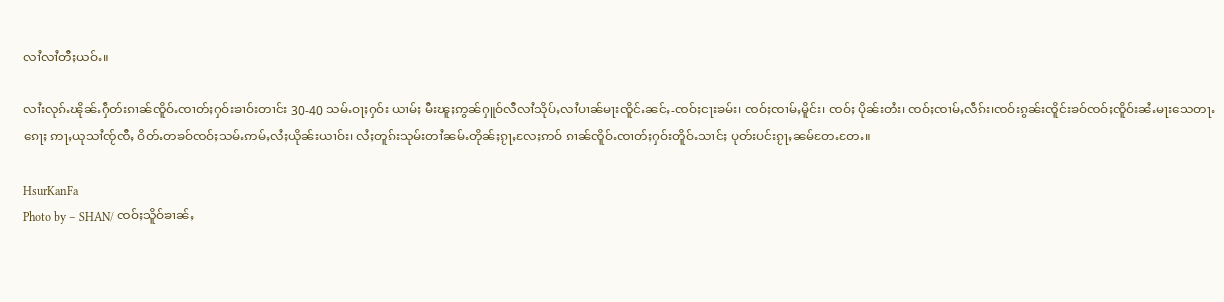လၢႆလၢႆတီႈယဝ်ႉ။

လၢႆးလုၵ်ႉၽိုၼ်ႉႁဵတ်းၵၢၼ်ၸိူဝ်ႉၸၢတ်ႈႁဝ်းၶၢဝ်းတၢင်း 30-40 သမ်ႉဝႃႈႁဝ်း ယၢမ်ႈ မီးၽူႈဢွၼ်ႁူဝ်လီလၢႆသိုပ်ႇလၢႆပၢၼ်မႃးၸိူင်ႉၼင်ႇ-ၸဝ်ႈငႃးၶမ်း၊ ၸဝ်ႈၸၢမ်ႇမိူင်း၊ ၸဝ်ႈ ပိုၼ်းတႆး၊ ၸဝ်ႈၸၢမ်ႇလဵၵ်း၊ၸဝ်းၵွၼ်းၸိူင်းၶဝ်ၸဝ်ႈၸိူဝ်းၼႆႉမႃးသေတႃႉၵေႃႈ ဢႃႇယုသၢႆၸႂ်ၸီႇ ဝိတ်ႉတၶဝ်ၸဝ်ႈသမ်ႉဢမ်ႇလႆႈယိုၼ်းယၢဝ်း၊ လႆႈတူၵ်းသုမ်းတၢႆၼမ်ႉတိုၼ်ႈၵႂႃႇလႄႈဢဝ် ၵၢၼ်ၸိူဝ်ႉၸၢတ်ႈႁဝ်းတိူဝ်ႉသၢင်ႈ ပုတ်းပင်းၵႂႃႇၼမ်တႄႉတႄႉ။

HsurKanFa
Photo by – SHAN/ ၸဝ်ႈသိူဝ်ၶၢၼ်ႇ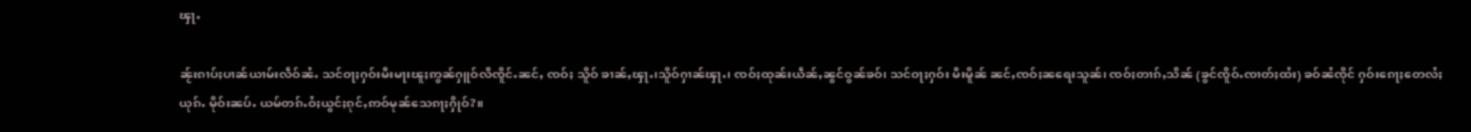ၾႃႉ

ၼႂ်းၵၢပ်ႈပၢၼ်ယၢမ်းလဵဝ်ၼႆႉ သင်ဝႃႈႁဝ်းမီးမႃးၽူႈဢွၼ်ႁူဝ်လီၸိူင်ႉၼင်ႇ ၸဝ်ႈ သိူဝ် ၶၢၼ်ႇၾႃႉ၊သိူဝ်ႁၢၼ်ၾႃႉ၊ ၸဝ်ႈထုၼ်းယဵၼ်ႇၼွင်ဝွၼ်ၶဝ်၊ သင်ဝႃႈႁဝ်း မီးမိူၼ် ၼင်ႇၸဝ်ႈၼရေးသူၼ်၊ ၸဝ်ႈတၢၵ်ႇသိၼ် (ၶွင်ၸိူဝ်ႉၸၢတ်ႈထႆး) ၶဝ်ၼႆၸိုင် ႁဝ်းၵေႃႈတေလႆႈ ယုၵ်ႉ မိုဝ်းၼပ်ႉ ယမ်တၵ်ႉဝႆႈယွင်ႈၵုင်ႇဢဝ်မုၼ်သေၵႃႈႁိုဝ်?။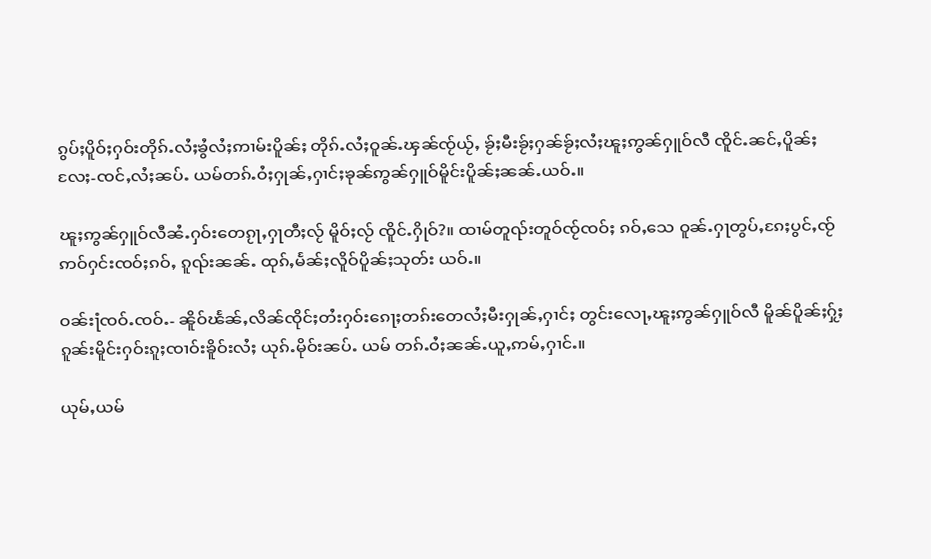ၵွပ်ႈပိူဝ်ႈႁဝ်းတိုၵ်ႉလႆႈၶွႆလႆႈဢၢမ်းပိူၼ်ႈ တိုၵ်ႉလႆႈဝူၼ်ႉၾၼ်ၸႂ်ယႂ်ႇ ၶႂ်ႈမီးၶႂ်ႈႁၼ်ၶႂ်ႈလႆႈၽူႈဢွၼ်ႁူဝ်လီ ၸိူင်ႉၼင်ႇပိူၼ်ႈလႄႈ-ၸင်ႇလႆႈၼပ်ႉ ယမ်တၵ်ႉဝႆႈႁုၼ်ႇႁၢင်ႈၶုၼ်ဢွၼ်ႁူဝ်မိူင်းပိူၼ်ႈၼၼ်ႉယဝ်ႉ။

ၽူႈဢွၼ်ႁူဝ်လီၼႆႉႁဝ်းတေၵႂႃႇႁႃတီႈလႂ် မိူဝ်ႈလႂ် ၸိူင်ႉႁိုဝ်?။ ထၢမ်တူၺ်းတူဝ်ၸႂ်ၸဝ်ႈ ၵဝ်ႇသေ ဝူၼ်ႉႁႃတွပ်ႇၵႄႈပွင်ႇၸႂ်ဢဝ်ႁင်းၸဝ်ႈၵဝ်ႇ ၵူၺ်းၼၼ်ႉ ထုၵ်ႇမႅၼ်ႈလိူဝ်ပိူၼ်ႈသုတ်း ယဝ်ႉ။

ဝၼ်း႞ၸဝ်ႉၸဝ်ႉ- ၼိူဝ်ၽႅၼ်ႇလိၼ်ၸိုင်ႈတႆးႁဝ်းၵေႃႈတၵ်းတေလႆႈမီးႁုၼ်ႇႁၢင်ႈ တွင်းလေႃႇၽူႈဢွၼ်ႁူဝ်လီ မိူၼ်ပိူၼ်ႈႁႂ်ႈၵူၼ်းမိူင်းႁဝ်းၵူႈၸၢဝ်းၶိူဝ်းလႆႈ ယုၵ်ႉမိုဝ်းၼပ်ႉ ယမ် တၵ်ႉဝႆႈၼၼ်ႉယူႇဢမ်ႇႁၢင်ႉ။

ယုမ်ႇယမ်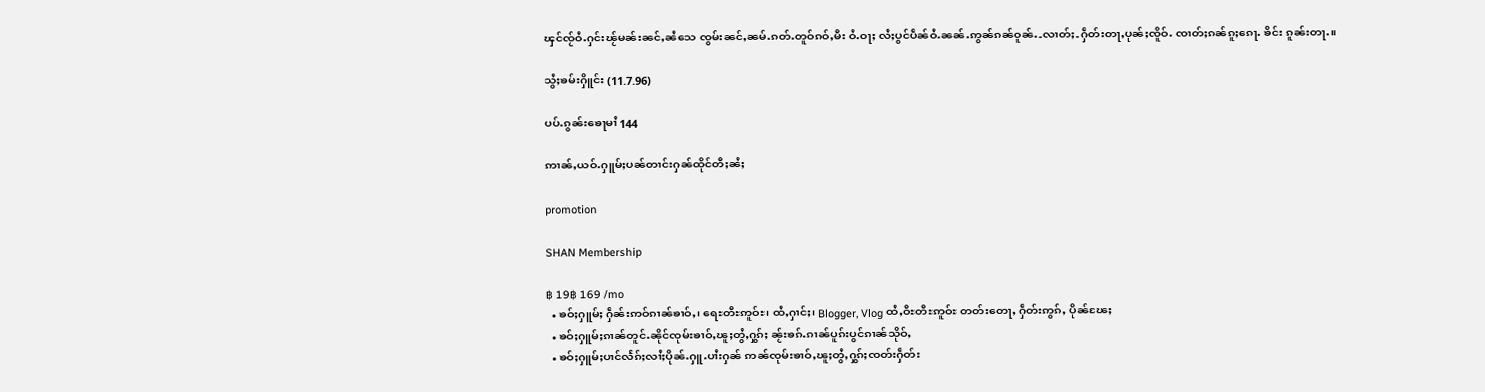ၾင်ၸႂ်ဝႆႉႁင်းၽႂ်မၼ်းၼင်ႇၼႆသေ ၸွမ်းၼင်ႇၼမ်ႉၵတ်ႉတူဝ်ၵဝ်ႇမီး ဝႆႉဝႃႈ လႆႈပွင်ပဵၼ်ဝႆႉၼၼ်ႉဢွၼ်ၵၼ်ဝူၼ်ႉ-လၢတ်ႈ-ႁဵတ်းတႃႇပုၼ်ႈၸိူဝ်ႉ ၸၢတ်ႈၵၼ်ၵူႈၵေႃႉ ၶိင်း ၵူၼ်းတႃႉ။

သွႆႈၶမ်းႁိူင်း (11.7.96)

ပပ်ႉၵွၼ်းၶေႃမၢႆ 144

ဢၢၼ်ႇယဝ်ႉႁူမ်ႈပၼ်တၢင်းႁၼ်ထိုင်တီႈၼႆႈ

promotion

SHAN Membership

฿ 19฿ 169 /mo
  • ၶဝ်ႈႁူမ်ႈ ႁဵၼ်းဢဝ်ၵၢၼ်ၶၢဝ်ႇ၊ ရေႊတီႊဢူဝ်ႊ၊ ထႆႇႁၢင်ႈ၊ Blogger, Vlog ထႆႇဝီႊတီႊဢူဝ်ႊ တတ်းတေႃႇ ႁဵတ်းဢွၵ်ႇ ပိုၼ်ၽႄႈ
  • ၶဝ်ႈႁူမ်ႈၵၢၼ်တူင်ႉၼိုင်ၸုမ်းၶၢဝ်ႇၽူႈတွႆႇႁွၵ်ႈ ၼႂ်းၶၵ်ႉၵၢၼ်ပူၵ်းပွင်ၵၢၼ်သိုဝ်ႇ
  • ၶဝ်ႈႁူမ်ႈပၢင်လႅၵ်ႈလၢႆႈပိုၼ်ႉႁူႉပၢႆးႁၼ် ဢၼ်ၸုမ်းၶၢဝ်ႇၽူႈတွႆႇႁွၵ်ႈၸတ်းႁဵတ်း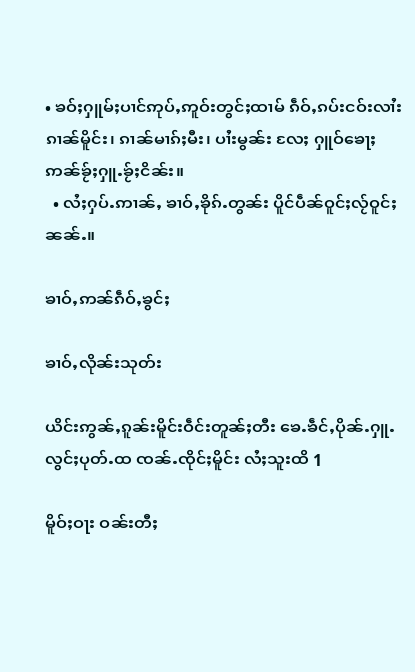• ၶဝ်ႈႁူမ်ႈပၢင်ဢုပ်ႇဢူဝ်းတွင်ႈထၢမ် ၵဵဝ်ႇၵပ်းငဝ်းလၢႆးၵၢၼ်မိူင်း၊ ၵၢၼ်မၢၵ်ႈမီး၊ ပၢႆးမွၼ်း လႄႈ ႁူဝ်ၶေႃႈ ဢၼ်ၶႂ်ႈႁူႉၶႂ်ႈငိၼ်း။
  • လႆႈႁပ်ႉဢၢၼ်ႇ ၶၢဝ်ႇၶိုၵ်ႉတွၼ်း ပိူင်ပဵၼ်ဝူင်ႈလႂ်ဝူင်ႈ ၼၼ်ႉ။

ၶၢဝ်ႇဢၼ်ၵဵဝ်ႇၶွင်ႈ

ၶၢဝ်ႇလိုၼ်းသုတ်း

ယိင်းဢွၼ်ႇၵူၼ်းမိူင်းဝဵင်းတူၼ်ႈတီး ၶေႉၶဵင်ႇပိုၼ်ႉႁူႉလွင်ႈပုတ်ႉထ ၸၼ်ႉၸိုင်ႈမိူင်း လႆႈသူးထိ 1

မိူဝ်ႈဝႃး ဝၼ်းတီႈ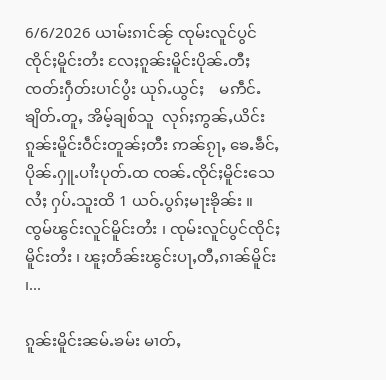6/6/2026 ယၢမ်းၵၢင်ၼႂ် ၸုမ်းလူင်ပွင်ၸိုင်ႈမိူင်းတႆး လႄႈၵူၼ်းမိူင်းပိုၼ်ႉတီႈ ၸတ်းႁဵတ်းပၢင်ပွႆး ယုၵ်ႉယွင်ႈ    မဢဵင်ႉၶျိတ်ႉတူႇ အိမ့်ချစ်သူ  လုၵ်ႈဢွၼ်ႇယိင်းၵူၼ်းမိူင်းဝဵင်းတူၼ်ႈတီး ဢၼ်ၵႂႃႇ ၶေႉၶဵင်ႇပိုၼ်ႉႁူႉပၢႆးပုတ်ႉထ ၸၼ်ႉၸိုင်ႈမိူင်းသေ လႆႈ ႁပ်ႉသူးထိ 1 ယဝ်ႉပွၵ်ႈမႃးၶိုၼ်း ။  ၸွမ်ၽွင်းလူင်မိူင်းတႆး ၊ ၸုမ်းလူင်ပွင်ၸိုင်ႈမိူင်းတႆး ၊ ၽူႈတႅၼ်းၽွင်းပႃႇတီႇၵၢၼ်မိူင်း ၊...

ၵူၼ်းမိူင်းၼမ်ႉၶမ်း မၢတ်ႇ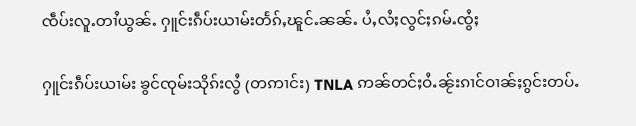ၸဵပ်းလူႉတၢႆယွၼ်ႉ ႁူင်းၵဵပ်းယၢမ်းတႅၵ်ႇၽူင်ႉၼၼ်ႉ ပႆႇလႆႈလွင်ႈၵမ်ႉၸွႆႈ

ႁူင်းၵဵပ်းယၢမ်း ၶွင်ၸုမ်းသိုၵ်းလွႆ (တဢၢင်း) TNLA ဢၼ်တင်ႈဝႆႉၼႂ်းၵၢင်ဝၢၼ်ႈၵွင်းတပ်ႉ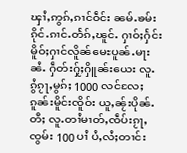ၾၢႆႇဢွၵ်ႇၵၢင်ဝဵင်း ၼမ်ႉၶမ်း ၵိုင်ႉၵၢင်ႉတႅၵ်ႇၽူင်ႉ ႁၢဝ်ႈႁႅင်းမိူဝ်ႈႁၢင်လိူၼ်မေႊပူၼ်ႉမႃးၼႆႉ ႁဵတ်းႁႂ်ႈႁိူၼ်းယေး လူႉၵွႆၵႂႃႇမွၵ်ႈ 1000 လင်လႄႈ ၵူၼ်းမိူင်းၸိူဝ်း ယူႇၼႂ်းပိုၼ်ႉတီႈ လူႉတၢႆမၢတ်ႇၸဵပ်းၵႂႃႇၸွမ်း 100 ပၢႆ ပႆႇလႆႈတၢင်း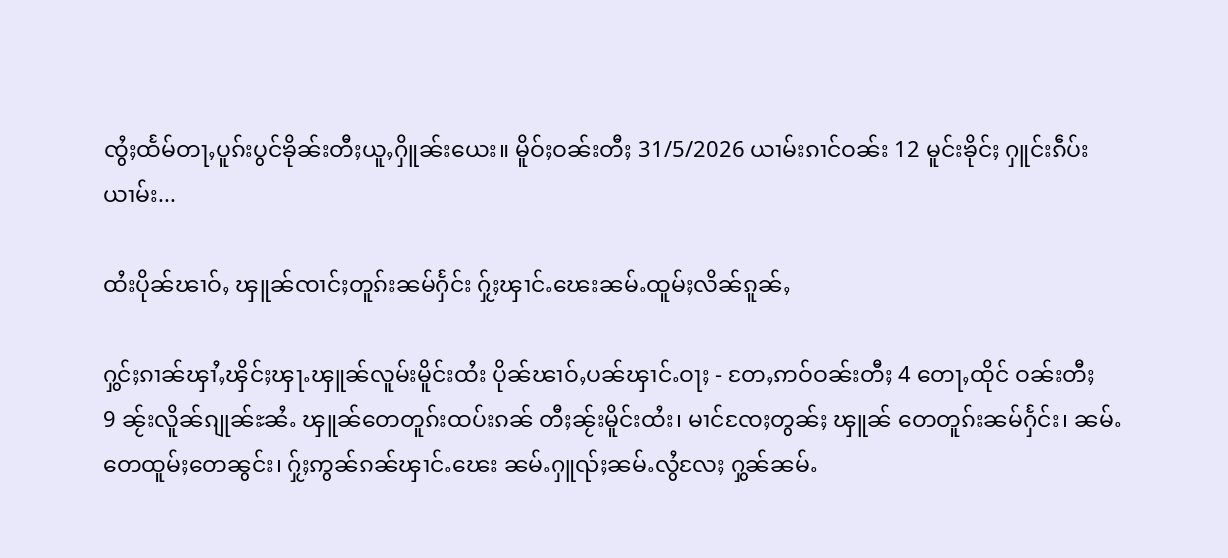ၸွႆႈထႅမ်တႃႇပူၵ်းပွင်ၶိုၼ်းတီႈယူႇႁိူၼ်းယေး။ မိူဝ်ႈဝၼ်းတီႈ 31/5/2026 ယၢမ်းၵၢင်ဝၼ်း 12 မူင်းၶိုင်ႈ ႁူင်းၵဵပ်းယၢမ်း...

ထႆးပိုၼ်ၽၢဝ်ႇ ၾူၼ်ၸၢင်ႈတူၵ်းၼမ်ႁႅင်း ႁႂ်ႈၾၢင်ႉၽေးၼမ်ႉထူမ်ႈလိၼ်ၵူၼ်ႇ

ႁွင်ႈၵၢၼ်ၾၢႆႇၾိင်ႈၾႃႉၾူၼ်လူမ်းမိူင်းထႆး ပိုၼ်ၽၢဝ်ႇပၼ်ၾၢင်ႉဝႃႈ - တႄႇဢဝ်ဝၼ်းတီႈ 4 တေႃႇထိုင် ဝၼ်းတီႈ 9 ၼႂ်းလိူၼ်ၵျုၼ်ႊၼႆႉ ၾူၼ်တေတူၵ်းထပ်းၵၼ် တီႈၼႂ်းမိူင်းထႆး၊ မၢင်ၸႄႈတွၼ်ႈ ၾူၼ် တေတူၵ်းၼမ်ႁႅင်း၊ ၼမ်ႉတေထူမ်ႈတေၼွင်း၊ ႁႂ်ႈဢွၼ်ၵၼ်ၾၢင်ႉၽေး ၼမ်ႉႁူၺ်ႈၼမ်ႉလွႆလႄႈ ႁွၼ်ၼမ်ႉ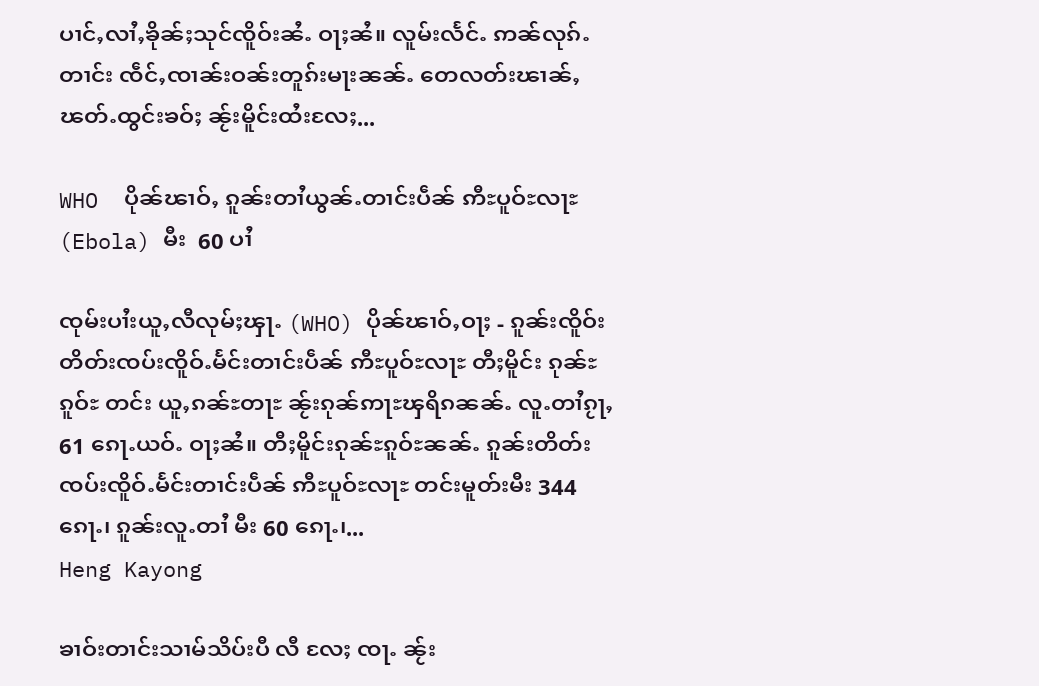ပၢင်ႇလၢႆႇၶိုၼ်ႈသုင်ၸိူဝ်းၼႆႉ ဝႃႈၼႆ။ လူမ်းလႅင်ႉ ဢၼ်လုၵ်ႉတၢင်း ၸဵင်ႇၸၢၼ်းဝၼ်းတူၵ်းမႃးၼၼ်ႉ တေလတ်းၽၢၼ်ႇ ၽတ်ႉထွင်းၶဝ်ႈ ၼႂ်းမိူင်းထႆးလႄႈ...

WHO  ပိုၼ်ၽၢဝ်ႇ ၵူၼ်းတၢႆယွၼ်ႉတၢင်းပဵၼ် ဢီႊပူဝ်ႊလႃႊ (Ebola) မီး  60 ပၢႆ

ၸုမ်းပၢႆးယူႇလီလုမ်ႈၾႃႉ (WHO) ပိုၼ်ၽၢဝ်ႇဝႃႈ - ၵူၼ်းၸိူဝ်းတိတ်းၸပ်းၸိူဝ်ႉမႅင်းတၢင်းပဵၼ် ဢီႊပူဝ်ႊလႃႊ တီႈမိူင်း ၵုၼ်ႊၵူဝ်ႊ တင်း ယူႇၵၼ်ႊတႃႊ ၼႂ်းၵုၼ်ဢႃႊၾရိၵၼၼ်ႉ လူႉတၢႆၵႂႃႇ 61 ၵေႃႉယဝ်ႉ ဝႃႈၼႆ။ တီႈမိူင်းၵုၼ်ႊၵူဝ်ႊၼၼ်ႉ ၵူၼ်းတိတ်းၸပ်းၸိူဝ်ႉမႅင်းတၢင်းပဵၼ် ဢီႊပူဝ်ႊလႃႊ တင်းမူတ်းမီး 344 ၵေႃႉ၊ ၵူၼ်းလူႉတၢႆ မီး 60 ၵေႃႉ၊...
Heng Kayong

ၶၢဝ်းတၢင်းသၢမ်သိပ်းပီ လီ လႄႈ ၸႃႉ ၼႂ်း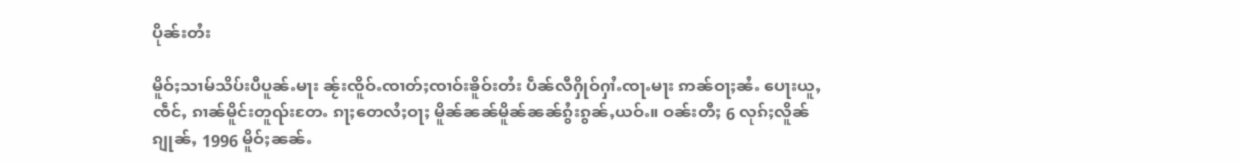ပိုၼ်းတႆး

မိူဝ်ႈသၢမ်သိပ်းပီပူၼ်ႉမႃး ၼႂ်းၸိူဝ်ႉၸၢတ်ႈၸၢဝ်းၶိူဝ်းတႆး ပဵၼ်လီႁိုဝ်ႁၢႆႉၸႃႉမႃး ဢၼ်ဝႃႈၼႆႉ ပေႃးယူႇၸဵင်ႇ ၵၢၼ်မိူင်းတူၺ်းတႄႉ ၵႃႈတေလႆႈဝႃႈ မိူၼ်ၼၼ်မိူၼ်ၼၼ်ၵွႆးၵွၼ်ႇယဝ်ႉ။ ဝၼ်းတီႈ 6 လုၵ်ႈလိူၼ်ၵျုၼ်ႇ 1996 မိူဝ်ႈၼၼ်ႉ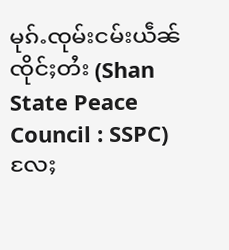မုၵ်ႉၸုမ်းငမ်းယဵၼ်ၸိုင်ႈတႆး (Shan State Peace Council : SSPC) လႄႈ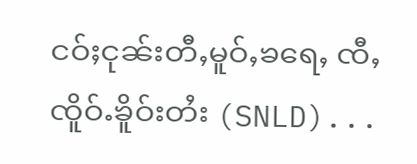ငဝ်ႈငုၼ်းတီႇမူဝ်ႇၶရေႇ ၸီႇၸိူဝ်ႉၶိူဝ်းတႆး (SNLD)...